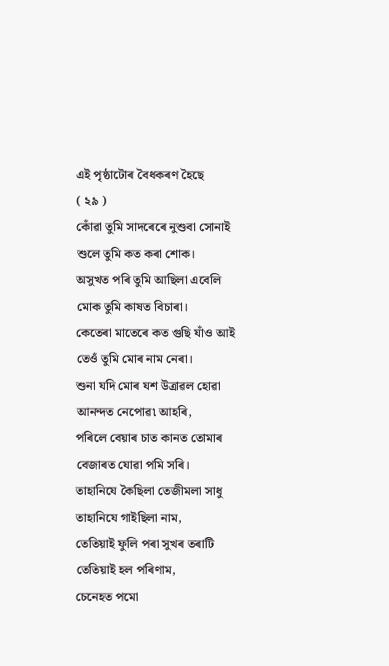এই পৃষ্ঠাটোৰ বৈধকৰণ হৈছে
( ২৯ )
কোঁৱা তুমি সাদৰেৰে নুশুবা সোনাই
শুলে তুমি কত কৰা শোক।
অসুখত পৰি তুমি আছিলা এবেলি
মোক তুমি কাষত বিচাৰা।
কেতেৰা মাতেৰে কত গুছি যাঁও আই
তেওঁ তুমি মোৰ নাম নেৰা।
শুনা যদি মোৰ যশ উত্ৰাৱল হোৱা
আনন্দত নেপোৱ৷ আহৰি,
পৰিলে বেয়াৰ চাত কানত তোমাৰ
বেজাৰত যোৱা পমি সৰি।
তাহানিযে কৈছিলা তেজীমলা সাধু
তাহানিযে গাইছিলা নাম,
তেতিয়াই ফুলি পৰা সুখৰ তৰাটি
তেতিয়াই হল পৰিণাম,
চেনেহত পমো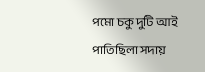পমো চকু দুটি আই
পাতিছিলা সদায়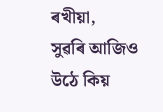ৰখীয়া,
সুৱৰি আজিও উঠে কিয়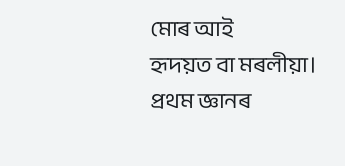মোৰ আই
হৃদয়ত বা মৰলীয়া।
প্ৰথম জ্ঞানৰ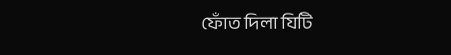ফোঁত দিলা যিটি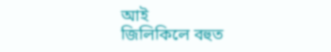আই
জিলিকিলে বহুত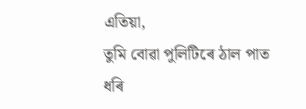এতিয়া,
তুমি বোৱা পুলিটিৰে ঠাল পাত ধৰি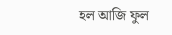হল আজি ফুল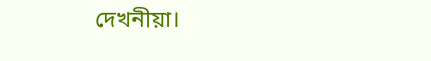দেখনীয়া।